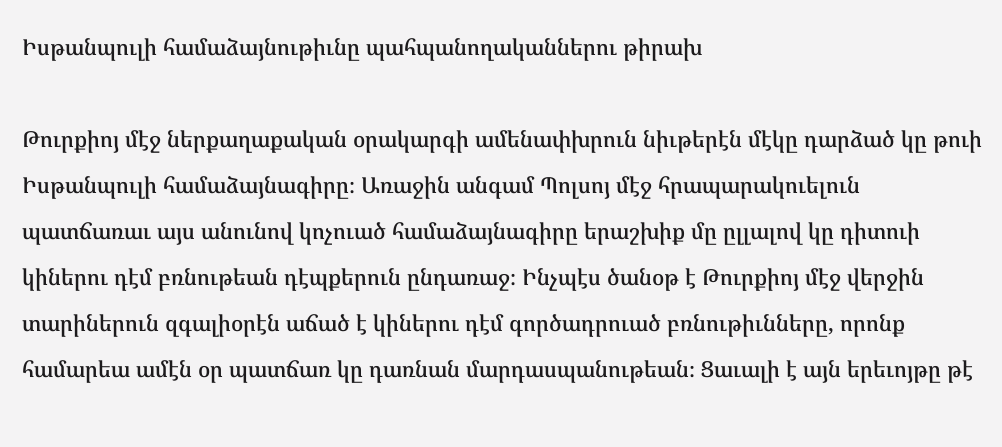Իսթանպուլի համաձայնութիւնը պահպանողականներու թիրախ

Թուրքիոյ մէջ ներքաղաքական օրակարգի ամենափխրուն նիւթերէն մէկը դարձած կը թուի Իսթանպուլի համաձայնագիրը։ Առաջին անգամ Պոլսոյ մէջ հրապարակուելուն պատճառաւ այս անունով կոչուած համաձայնագիրը երաշխիք մը ըլլալով կը դիտուի կիներու դէմ բռնութեան դէպքերուն ընդառաջ։ Ինչպէս ծանօթ է Թուրքիոյ մէջ վերջին տարիներուն զգալիօրէն աճած է կիներու դէմ գործադրուած բռնութիւնները, որոնք համարեա ամէն օր պատճառ կը դառնան մարդասպանութեան։ Ցաւալի է այն երեւոյթը թէ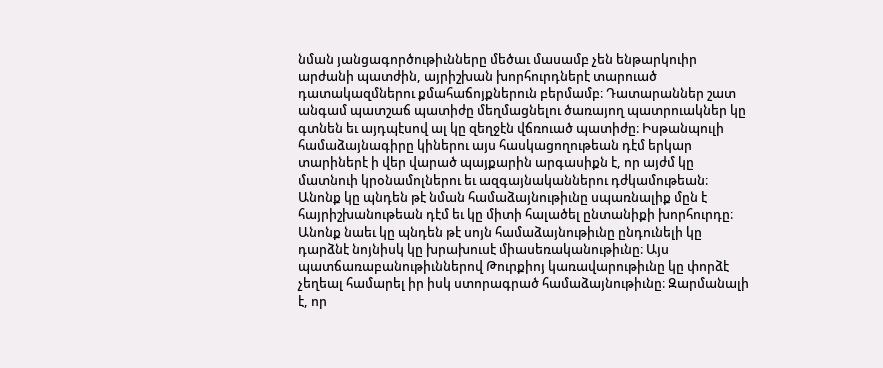նման յանցագործութիւնները մեծաւ մասամբ չեն ենթարկուիր արժանի պատժին, այրիշխան խորհուրդներէ տարուած դատակազմներու քմահաճոյքներուն բերմամբ։ Դատարաններ շատ անգամ պատշաճ պատիժը մեղմացնելու ծառայող պատրուակներ կը գտնեն եւ այդպէսով ալ կը զեղջէն վճռուած պատիժը։ Իսթանպուլի համաձայնագիրը կիներու այս հասկացողութեան դէմ երկար տարիներէ ի վեր վարած պայքարին արգասիքն է, որ այժմ կը մատնուի կրօնամոլներու եւ ազգայնականներու դժկամութեան։ Անոնք կը պնդեն թէ նման համաձայնութիւնը սպառնալիք մըն է հայրիշխանութեան դէմ եւ կը միտի հալածել ընտանիքի խորհուրդը։ Անոնք նաեւ կը պնդեն թէ սոյն համաձայնութիւնը ընդունելի կը դարձնէ նոյնիսկ կը խրախուսէ միասեռականութիւնը։ Այս պատճառաբանութիւններով Թուրքիոյ կառավարութիւնը կը փորձէ չեղեալ համարել իր իսկ ստորագրած համաձայնութիւնը։ Զարմանալի է, որ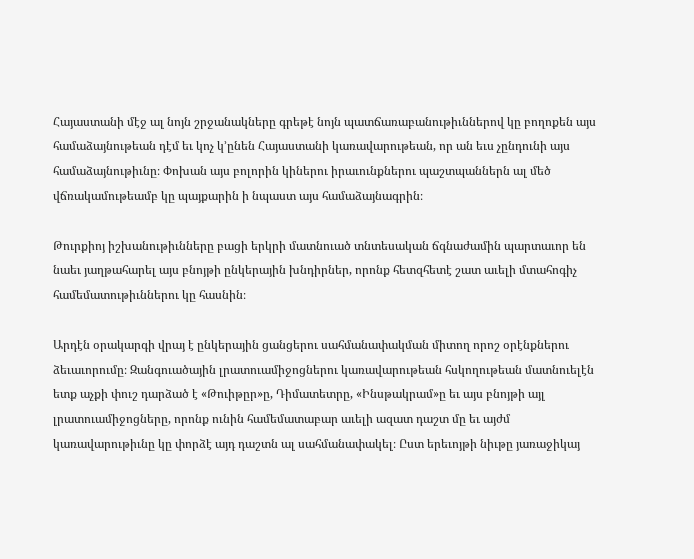Հայաստանի մէջ ալ նոյն շրջանակները գրեթէ նոյն պատճառաբանութիւններով կը բողոքեն այս համաձայնութեան դէմ եւ կոչ կ՚ընեն Հայաստանի կառավարութեան, որ ան եւս չընդունի այս համաձայնութիւնը։ Փոխան այս բոլորին կիներու իրաւունքներու պաշտպաններն ալ մեծ վճռակամութեամբ կը պայքարին ի նպաստ այս համաձայնագրին։

Թուրքիոյ իշխանութիւնները բացի երկրի մատնուած տնտեսական ճգնաժամին պարտաւոր են նաեւ յաղթահարել այս բնոյթի ընկերային խնդիրներ, որոնք հետզհետէ շատ աւելի մտահոգիչ համեմատութիւններու կը հասնին։

Արդէն օրակարգի վրայ է ընկերային ցանցերու սահմանափակման միտող որոշ օրէնքներու ձեւաւորումը։ Զանգուածային լրատուամիջոցներու կառավարութեան հսկողութեան մատնուելէն ետք աչքի փուշ դարձած է «Թուիթըր»ը, Դիմատետրը, «Ինսթակրամ»ը եւ այս բնոյթի այլ լրատուամիջոցները, որոնք ունին համեմատաբար աւելի ազատ դաշտ մը եւ այժմ կառավարութիւնը կը փորձէ այդ դաշտն ալ սահմանափակել։ Ըստ երեւոյթի նիւթը յառաջիկայ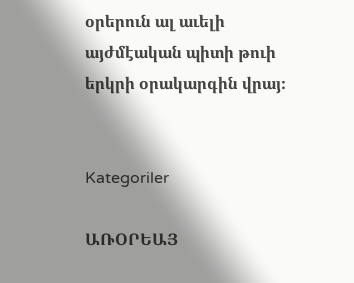օրերուն ալ աւելի այժմէական պիտի թուի երկրի օրակարգին վրայ։


Kategoriler

ԱՌՕՐԵԱՅ